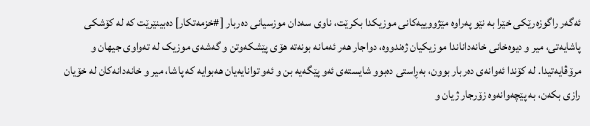ئەگەر راگوزەرێکی خێرا بە نێو پەراوە مێژووییەکانی موزیکدا بکرێت، ناوی سەدان موزسیانی دەربار [#خزمەتکار] دەبینێرێت کە لە کۆشکی پاشایەتی، میر و دیوەخانی خانەداناندا موزیکیان ژەندووە، دواجار ھەر ئەمانە بونەتە ھۆی پێشکەوتن و گەشەی موزیک لە تەواوی جیھان و مرۆڤایەتیدا. لە کۆندا ئەوانەی دەربار بوون، بەڕاستی دەبوو شایستەی ئەو پێگەیە بن و ئەو توانایەیان ھەبوایە کە پاشا، میر و خانەدانەکان لە خۆیان رازی بکەن، بە پێچەوانەوە زۆرجار ژیان و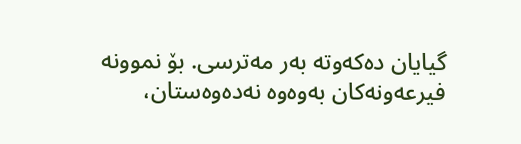گیایان دەکەوتە بەر مەترسی. بۆ نموونە فیرعەونەکان بەوەوە نەدەوەستان،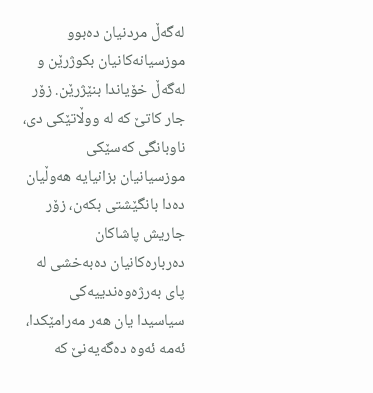لەگەڵ مردنیان دەبوو موزسیانەکانیان بکوژرێن و لەگەڵ خۆیاندا بنێژرێن. زۆر جار کاتێ کە لە ووڵاتێکی دی، ناوبانگی کەسێکی موزسیانیان بزانیایە ھەوڵیان دەدا بانگێشتی بکەن، زۆر جاریش پاشاکان دەربارەکانیان دەبەخشی لە پای بەرژەوەندییەکی سیاسیدا یان ھەر مەرامێکدا، ئەمە ئەوە دەگەیەنێ کە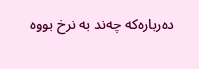دەربارەکە چەند بە نرخ بووە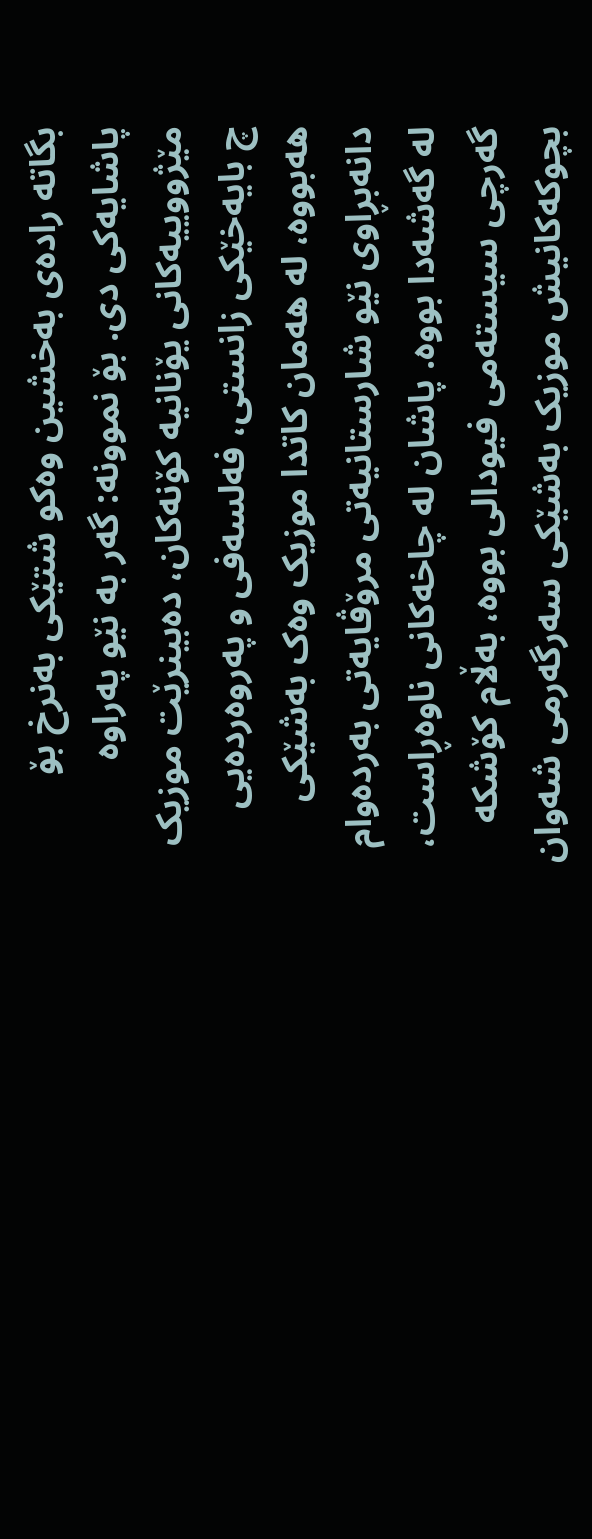بگاتە رادەی بەخشین وەکو شتێکی بەنرخ بۆ پاشایەکی دی. بۆ نموونە: گەر بە نێو پەراوە مێژووییەکانی یۆنانیە کۆنەکان، دەبینرێت موزیک چ بایەخێکی زانستی، فەلسەفی و پەروەردەیی ھەبووە، لە ھەمان کاتدا موزیک وەک بەشێکی دانەبڕاوی نێو شارستانیەتی مرۆڤایەتی بەردەوام لە گەشەدا بووە. پاشان لە چاخەکانی ناوەڕاست، گەرچی سیستەمی فیودالی بووە، بەڵام کۆشکە بچوکەکانیش موزیک بەشێکی سەرگەرمی شەوان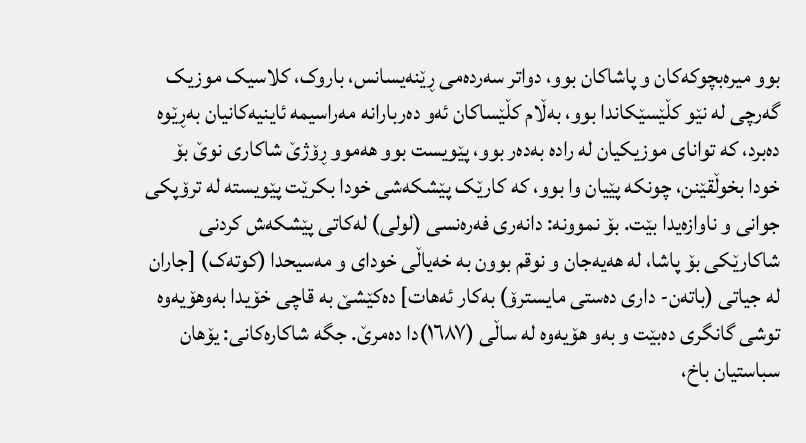بوو میرەبچوکەکان و پاشاکان بوو، دواتر سەردەمی ڕێنەیسانس، باروک، کلاسیک موزیک گەرچی لە نێو کڵێسێکاندا بوو، بەڵام کڵێساکان ئەو دەربارانە مەراسیمە ئاینیەکانیان بەڕێوە دەبرد، کە توانای موزیکیان لە رادە بەدەر بوو، پێویست بوو ھەموو ڕۆژێ شاکاری نوێ بۆ خودا بخوڵقێنن، چونکە پێیان وا بوو، کە کارێک پێشکەشی خودا بکرێت پێویستە لە ترۆپکی جوانی و ناوازەیدا بێت. بۆ نموونە: دانەری فەرەنسی (لولی) لەکاتی پێشکەش کردنی شاکارێکی بۆ پاشا، لە ھەیەجان و نوقم بوون بە خەیاڵی خودای و مەسیحدا (کوتەک) [جاران لە جیاتی (باتەن- داری دەستی مایسترۆ) بەکار ئەھات] دەکێشێ بە قاچی خۆیدا بەوھۆیەوە توشی گانگری دەبێت و بەو ھۆیەوە لە ساڵی (١٦٨٧)دا دەمرێ. جگە شاکارەکانی: یۆھان سباستیان باخ،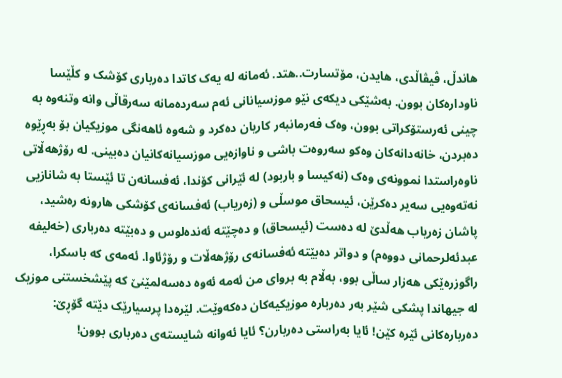ھاندڵ، ڤیڤاڵدی، ھایدن، مۆتسارت..ھتد. ئەمانە لە یەک کاتدا دەرباری کۆشک و کڵێسا ناودارەکان بوون. بەشێکی دیکەی نێو موزسیانانی ئەم سەردەمانە سەرقاڵی وانە وتنەوە بە چینی ئەرستۆکراتی بوون، وەک فەرمانبەر کاریان دەکرد و شەوە ئاھەنگی موزیکیان بۆ بەڕێوە دەبردن، خانەدانەکان وەکو سەروەت باشی و ناوازەیی موزسیانەکانیان دەبینی. لە رۆژھەڵاتی ناوەراستدا نموونەی وەک (نەکیسا و باربود) لە ئێرانی کۆندا، ئەفسانەن تا ئێستا بە شانازیی نەتەوەیی سەیر دەکرێن، ئیسحاق موسڵی و (زەریاب) ئەفسانەی کۆشکی ھارونە رەشید، پاشان زەریاب ھەڵدێ لە دەست (ئیسحاق) و دەچێتە ئەندەلوس و دەبێتە دەرباری (خەلیفە عبدئەلرحمانی دووەم) و دواتر دەبێتە ئەفسانەی رۆژھەڵات و رۆژئاوا. ئەمەی کە باسکرا، راگوزرەێکی ھەزار ساڵی بوو، بەڵام بە بروای من ئەمە ئەوە دەسەلمێنێ کە پێشخستنی موزیک لە جیھاندا پشکی شێر بەر دەربارە موزیکیەکان دەکەوێت. لێرەدا پرسیارێک دێتە گۆڕێ: دەربارەکانی ئێرە کێن! ئایا بەراستی دەربارن؟ ئایا ئەوانە شایستەی دەرباری بوون!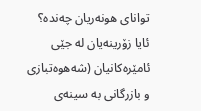توانای ھونەریان چەندە؟ ئایا زۆرینەیان لە جێی ئامێرەکانیان (شەھوەتبازی و بازرگانی بە سینەی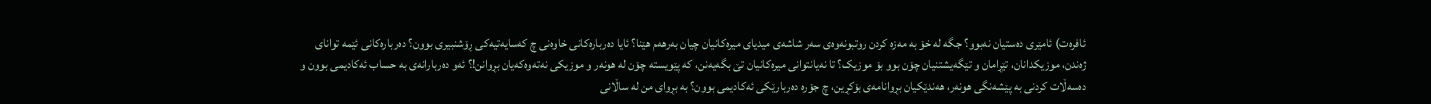ئافرەت) ئامێری دەستیان نەبوو؟ جگە لە خۆ بە مەزە کردن روتبونەوەی سەر شاشەی میدیای میرەکانیان چیان بەرھەم ھێنا؟ ئایا دەربارەکانی خاوەنی چ کەسایەتیەکی ڕۆشنبیری بوون؟ دەربارەکانی ئێمە توانای ژەندن، موزیکدانان، تێڕامان و تێگەیشتنیان چۆن بوو بۆ موزیک؟ تا نەیانتوانی میرەکانیان تێ بگەیەنن، کە پێویستە چۆن لە ھونەر و موزیکی نەتەوەکەیان بڕوانن!؟ ئەو دەربارانەی بە حساب ئەکادیمی بوون و دەسەڵات کردنی بە پێشەنگی ھونەر، ھەندێکیان بڕوانامەی بۆکڕین، چ جۆرە دەربارێکی ئەکادیمی بوون؟ بە بڕوای من لە ساڵانی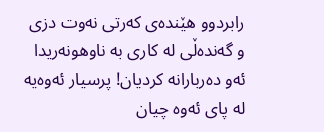رابردوو ھێندەی کەرتی نەوت دزی و گەندەڵی لە کاری بە ناوھونەریدا ئەو دەربارانە کردیان! پرسیار ئەوەیە لە پای ئەوە چیان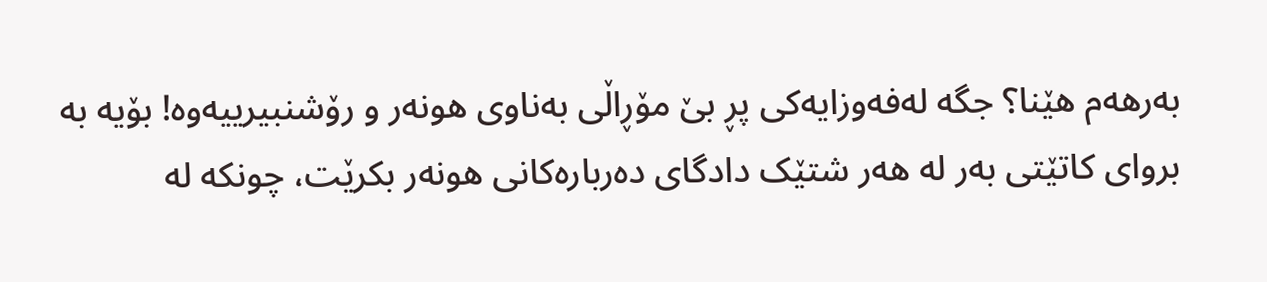بەرھەم ھێنا؟ جگە لەفەوزایەکی پڕ بێ مۆڕاڵی بەناوی ھونەر و رۆشنبیرییەوە! بۆیە بە بروای کاتێتی بەر لە ھەر شتێک دادگای دەربارەکانی ھونەر بکرێت، چونکە لە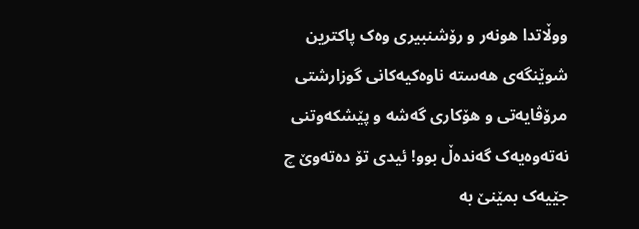ووڵاتدا ھونەر و رۆشنبیری وەک پاکترین شوێنگەی ھەستە ناوەکیەکانی گوزارشتی مرۆڤایەتی و ھۆکاری گەشە و پێشکەوتنی نەتەوەیەک گەندەڵ بوو! ئیدی تۆ دەتەوێ چ جێیەک بمێنێ بە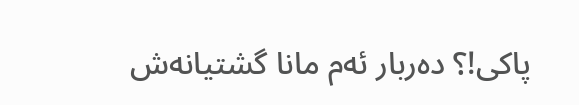پاکی!؟ دەربار ئەم مانا گشتیانەش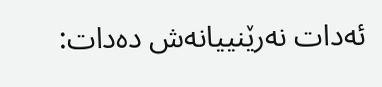ئەدات نەرێنییانەش دەدات: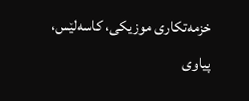خزمەتکاری موزیکی، کاسەلێس، پیاوی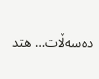دەسەڵات… ھتد